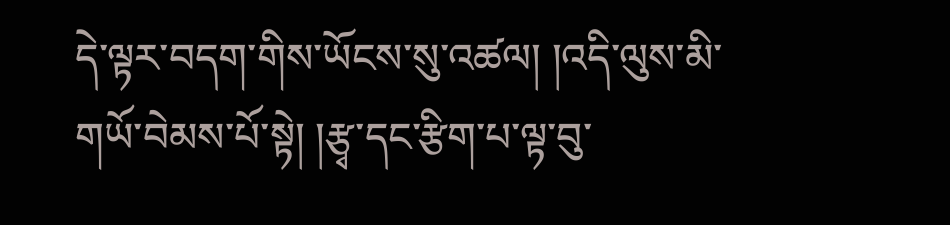དེ་ལྟར་བདག་གིས་ཡོངས་སུ་འཚལ། །འདི་ལུས་མི་གཡོ་བེམས་པོ་སྟེ། །རྩྭ་དང་རྩིག་པ་ལྟ་བུ་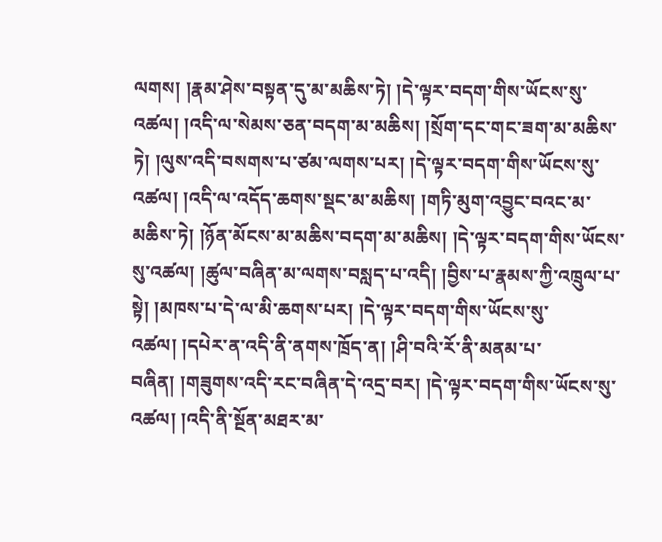ལགས། །རྣམ་ཤེས་བསྟན་དུ་མ་མཆིས་ཏེ། །དེ་ལྟར་བདག་གིས་ཡོངས་སུ་འཚལ། །འདི་ལ་སེམས་ཅན་བདག་མ་མཆིས། །སྲོག་དང་གང་ཟག་མ་མཆིས་ཏེ། །ལུས་འདི་བསགས་པ་ཙམ་ལགས་པར། །དེ་ལྟར་བདག་གིས་ཡོངས་སུ་འཚལ། །འདི་ལ་འདོད་ཆགས་སྡང་མ་མཆིས། །གཏི་མུག་འབྱུང་བའང་མ་མཆིས་ཏེ། །ཉོན་མོངས་མ་མཆིས་བདག་མ་མཆིས། །དེ་ལྟར་བདག་གིས་ཡོངས་སུ་འཚལ། །ཚུལ་བཞིན་མ་ལགས་བསླད་པ་འདི། །བྱིས་པ་རྣམས་ཀྱི་འཁྲུལ་པ་སྟེ། །མཁས་པ་དེ་ལ་མི་ཆགས་པར། །དེ་ལྟར་བདག་གིས་ཡོངས་སུ་འཚལ། །དཔེར་ན་འདི་ནི་ནགས་ཁྲོད་ན། །ཤི་བའི་རོ་ནི་མནམ་པ་བཞིན། །གཟུགས་འདི་རང་བཞིན་དེ་འདྲ་བར། །དེ་ལྟར་བདག་གིས་ཡོངས་སུ་འཚལ། །འདི་ནི་སྔོན་མཐར་མ་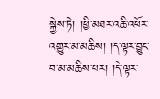སྐྱེས་ཏེ། །ཕྱི་མཐར་འཆི་འཕོར་འགྱུར་མ་མཆིས། །ད་ལྟར་བྱུང་བ་མ་མཆིས་པར། །དེ་ལྟར་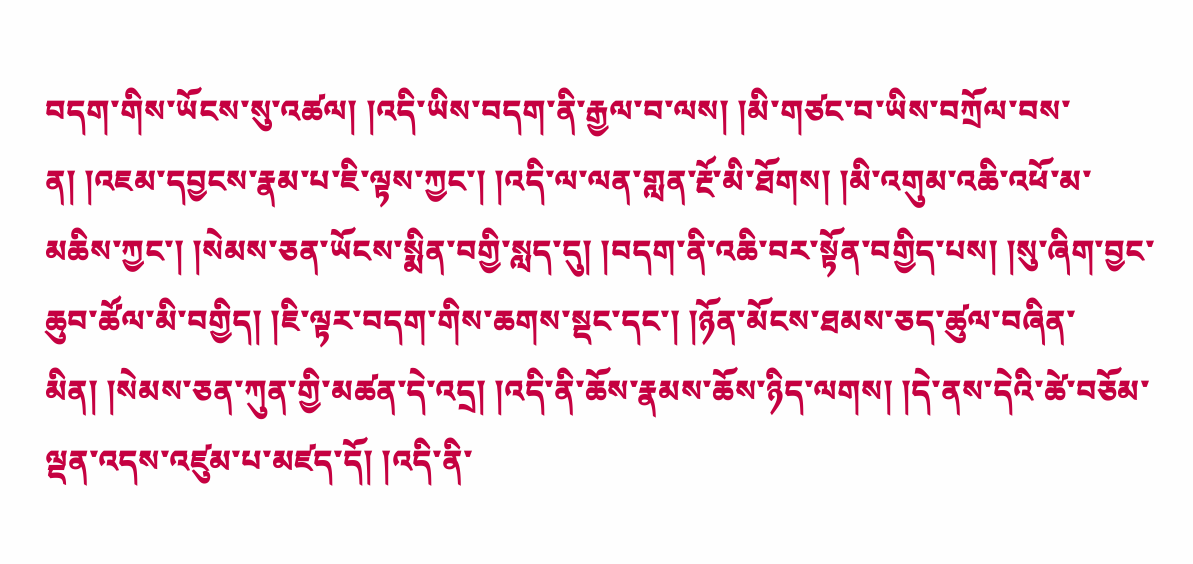བདག་གིས་ཡོངས་སུ་འཚལ། །འདི་ཡིས་བདག་ནི་རྒྱལ་བ་ལས། །མི་གཙང་བ་ཡིས་བཀྲོལ་བས་ན། །འཇམ་དབྱངས་རྣམ་པ་ཇི་ལྟས་ཀྱང་། །འདི་ལ་ལན་གླན་རྔོ་མི་ཐོགས། །མི་འགུམ་འཆི་འཕོ་མ་མཆིས་ཀྱང་། །སེམས་ཅན་ཡོངས་སྨིན་བགྱི་སླད་དུ། །བདག་ནི་འཆི་བར་སྟོན་བགྱིད་པས། །སུ་ཞིག་བྱང་ཆུབ་ཚོལ་མི་བགྱིད། །ཇི་ལྟར་བདག་གིས་ཆགས་སྡང་དང་། །ཉོན་མོངས་ཐམས་ཅད་ཚུལ་བཞིན་མིན། །སེམས་ཅན་ཀུན་གྱི་མཚན་དེ་འདྲ། །འདི་ནི་ཆོས་རྣམས་ཆོས་ཉིད་ལགས། །དེ་ནས་དེའི་ཚེ་བཅོམ་ལྡན་འདས་འཛུམ་པ་མཛད་དོ། །འདི་ནི་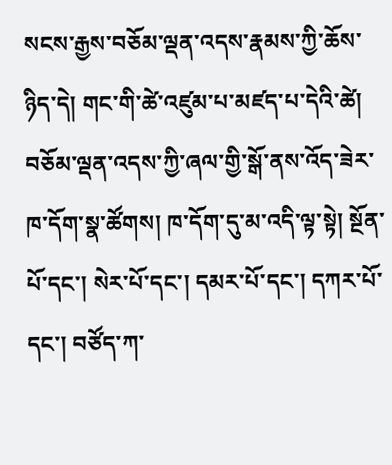སངས་རྒྱས་བཅོམ་ལྡན་འདས་རྣམས་ཀྱི་ཆོས་ཉིད་དེ། གང་གི་ཚེ་འཛུམ་པ་མཛད་པ་དེའི་ཚེ། བཅོམ་ལྡན་འདས་ཀྱི་ཞལ་གྱི་སྒོ་ནས་འོད་ཟེར་ཁ་དོག་སྣ་ཚོགས། ཁ་དོག་དུ་མ་འདི་ལྟ་སྟེ། སྔོན་པོ་དང་། སེར་པོ་དང་། དམར་པོ་དང་། དཀར་པོ་དང་། བཙོད་ཀ་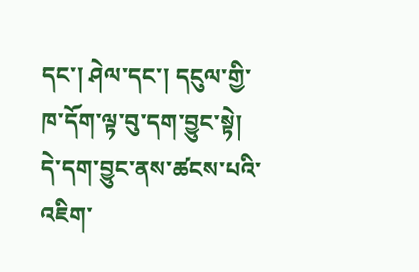དང་། ཤེལ་དང་། དངུལ་གྱི་ཁ་དོག་ལྟ་བུ་དག་བྱུང་སྟེ། དེ་དག་བྱུང་ནས་ཚངས་པའི་འཇིག་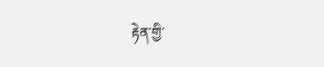རྟེན་གྱི་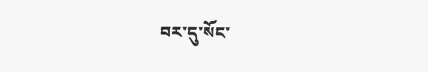བར་དུ་སོང་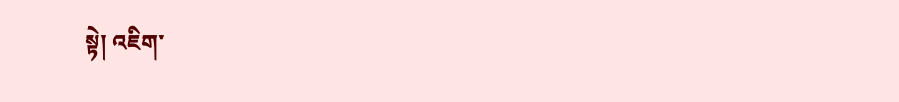སྟེ། འཇིག་